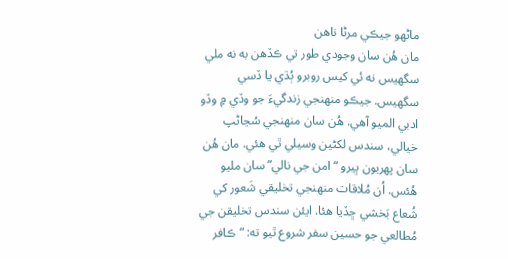ماڻهو جيڪي مرڻا ناهن
مان هُن سان وجودي طور تي ڪڏهن به نه ملي سگهيس نه ئي کيس روبرو ٻُڌي يا ڏسي سگهيس. جيڪو منھنجي زندگيءَ جو وڏي ۾ وڏو ادبي الميو آهي. هُن سان منھنجي سُڃاڻپ خيالي، سندس لکڻين وسيلي ٿي هئي. مان هُن سان پھريون ڀيرو “امن جي نالي” سان مليو هُئس. اُن مُلاقات منھنجي تخليقي شَعور کي شُعاع بَخشي ڇڏيا هئا. ايئن سندس تخليقن جي مُطالعي جو حسين سفر شروع ٿيو ته: “ڪافر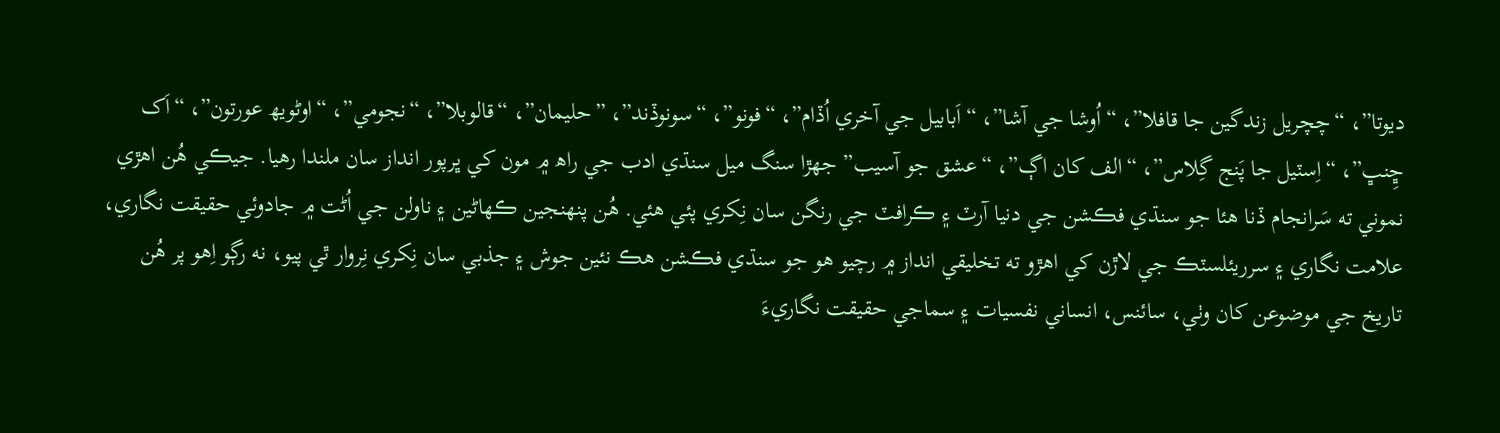ديوتا”، “چچريل زندگين جا قافلا”، “اُوشا جي آشا”، “اَبابيل جي آخري اُڏام”، “فونو”، “سونوڏند”، ”حليمان”، “قالوبلا”، “نجومي”، “اوڻويھ عورتون”، “اَک ڇِنڀ”، “اِسٽيل جا پَنج گِلاس”، “الف کان اڳ”، “عشق جو آسيب” جهڙا سنگ ميل سنڌي ادب جي راھ ۾ مون کي ڀرپور انداز سان ملندا رهيا. جيڪي هُن اهڙي نموني ته سَرانجام ڏنا هئا جو سنڌي فڪشن جي دنيا آرٽ ۽ ڪرافٽ جي رنگن سان نِکري پئي هئي. هُن پنھنجين ڪھاڻين ۽ ناولن جي اُڻت ۾ جادوئي حقيقت نگاري، علامت نگاري ۽ سرريئلسٽڪ جي لاڙن کي اهڙو ته تخليقي انداز ۾ رچيو هو جو سنڌي فڪشن هڪ نئين جوش ۽ جذبي سان نِکري نِروار ٿي پيو، نه رڳو اِهو پر هُن تاريخ جي موضوعن کان وٺي، سائنس، انساني نفسيات ۽ سماجي حقيقت نگاريءَ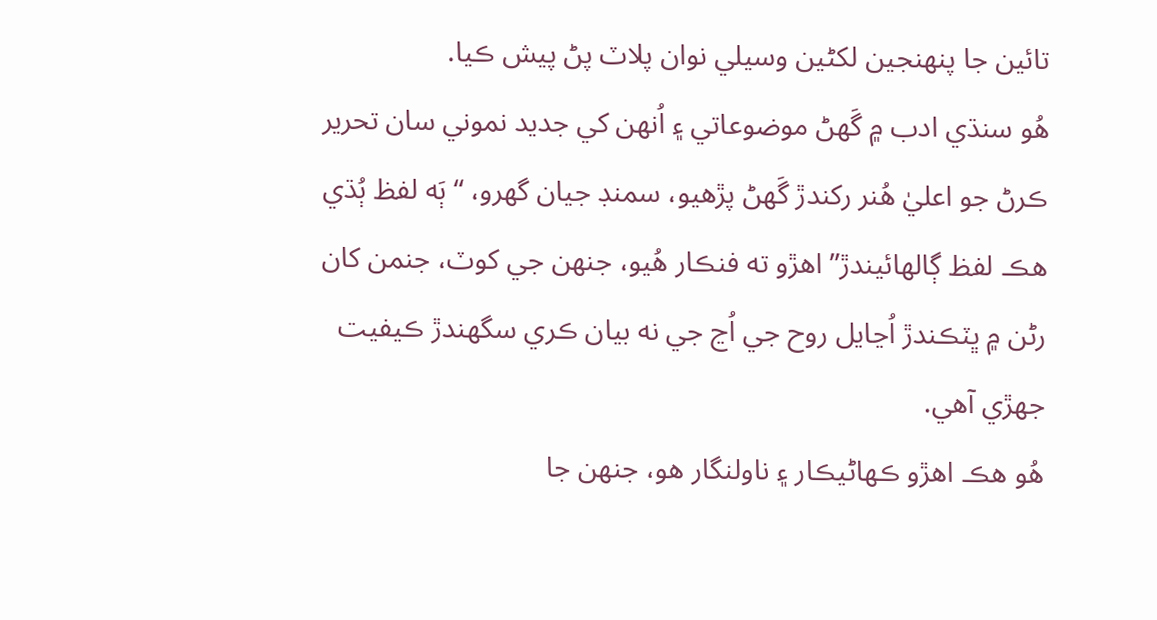تائين جا پنهنجين لکڻين وسيلي نوان پلاٽ پڻ پيش ڪيا.
هُو سنڌي ادب ۾ گَهڻ موضوعاتي ۽ اُنھن کي جديد نموني سان تحرير ڪرڻ جو اعليٰ هُنر رکندڙ گَهڻ پڙهيو، سمنڊ جيان گھرو، “ٻَه لفظ ٻُڌي هڪ لفظ ڳالهائيندڙ” اهڙو ته فنڪار هُيو، جنھن جي کوٽ، جنمن کان رڻن ۾ ڀٽڪندڙ اُڃايل روح جي اُڃ جي نه بيان ڪري سگهندڙ ڪيفيت جھڙي آهي.
هُو هڪ اهڙو ڪھاڻيڪار ۽ ناولنگار هو، جنھن جا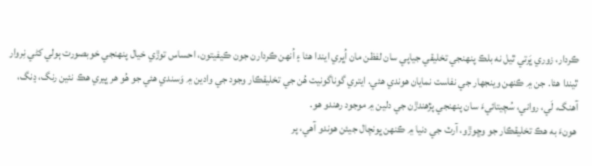ڪردار، زوري ڀَرتي ٿيل نه بلڪ پنھنجي تخليقي جياپي سان لفظن مان اُڀري ايندا هئا ۽ اُنھن ڪردارن جون ڪيفيتون، احساس توڙي خيال پنھنجي خوبصورت ٻولي کڻي نِروار ٿيندا هئا. جن ۾ ڪنھن وينجهار جي نفاست نمايان هوندي هئي. ايتري گوناگونيت هُن جي تخليقڪار وجود جي وادين ۾ وَسندي هئي جو هُو هر ڀيري هڪ نئين رنگ، ڍنگ، آهنگ، لَي، رواني، سُچيتائيءَ سان پنھنجي پڙهندڙن جي دلين ۾ موجود رهندو هو.
هونءَ به هڪ تخليقڪار جو وڇوڙو، آرٽ جي دنيا ۾ ڪنھن ڀونچال جيئن هوندو آهي، پر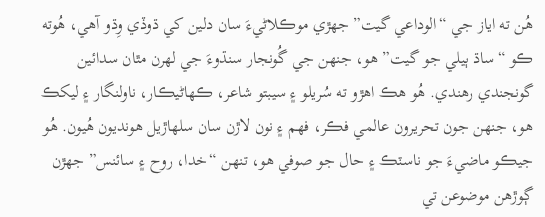هُن ته اياز جي “الوداعي گيت” جهڙي موڪلاڻيءَ سان دلين کي ڌوڏي وِڌو آهي، هُوته ڪو “ساڌ ٻيلي جو گيت” ھو، جنھن جي گُونجار سنڌوءَ جي لھرن مٿان سدائين گونجندي رهندي. هُو هڪ اهڙو ته سُريلو ۽ سيبتو شاعر، ڪھاڻيڪار، ناولنگار ۽ ليکڪ هو، جنھن جون تحريرون عالمي فڪر، فھم ۽ نون لاڙن سان سلھاڙيل هونديون هُيون. هُو جيڪو ماضيءَ جو ناسٽڪ ۽ حال جو صوفي هو، تنھن “خدا، روح ۽ سائنس” جھڙن ڳوڙهن موضوعن تي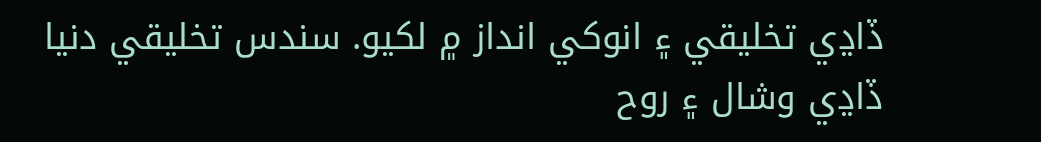ڏاڍي تخليقي ۽ انوکي انداز ۾ لکيو. سندس تخليقي دنيا ڏاڍي وشال ۽ روح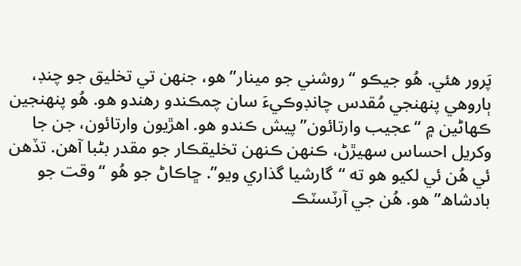پَرور هئي. هُو جيڪو “روشني جو مينار” هو، جنھن تي تخليق جو چنڊ، ٻاروهي پنھنجي مُقدس چانڊوڪيءَ سان چمڪندو رهندو هو. هُو پنھنجين ڪهاڻين ۾ “عجيب وارتائون” پيش ڪندو هو. اهڙيون وارتائون، جن جا وکريل احساس سھيڙڻ، ڪنھن ڪنھن تخليقڪار جو مقدر بڻبا آهن. تڏهن ئي هُن ئي لکيو هو ته “گارشيا گذاري ويو”. ڇاڪاڻ جو هُو “وقت جو بادشاھ” ھو. هُن جي آرٽسٽڪ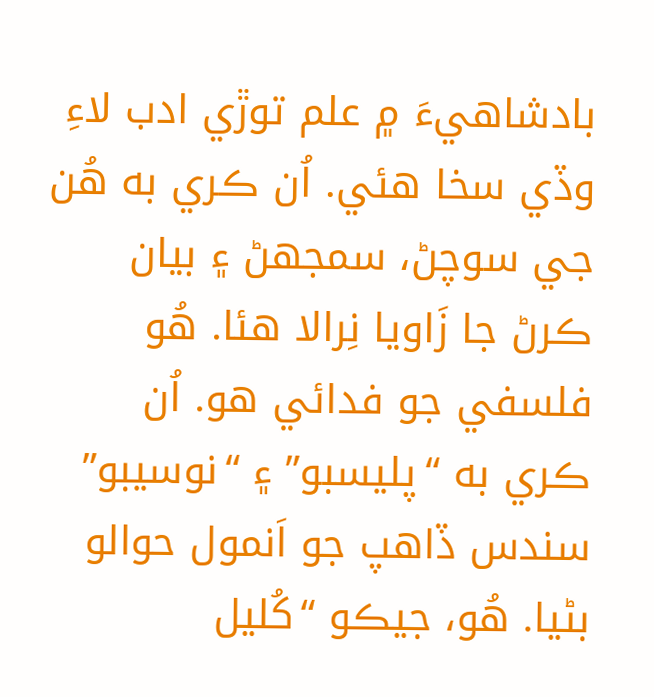بادشاهيءَ ۾ علم توڙي ادب لاءِ وڏي سخا هئي. اُن ڪري به هُن جي سوچڻ، سمجهڻ ۽ بيان ڪرڻ جا زَاويا نِرالا هئا. هُو فلسفي جو فدائي هو. اُن ڪري به “پليسبو” ۽ “نوسيبو” سندس ڏاهپ جو اَنمول حوالو بڻيا. هُو، جيڪو “کُليل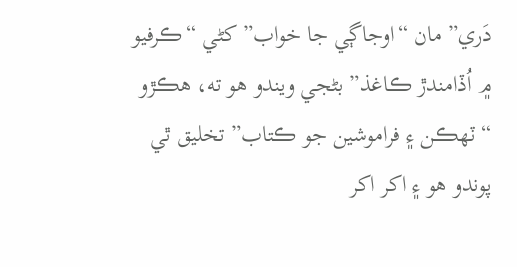دَري” مان “اوجاڳي جا خواب” کڻي “ڪرفيو ۾ اُڏامندڙ ڪاغذ” بڻجي ويندو هو ته، هڪڙو “ٽھڪن ۽ فراموشين جو ڪتاب” تخليق ٿي پوندو هو ۽ اکر اکر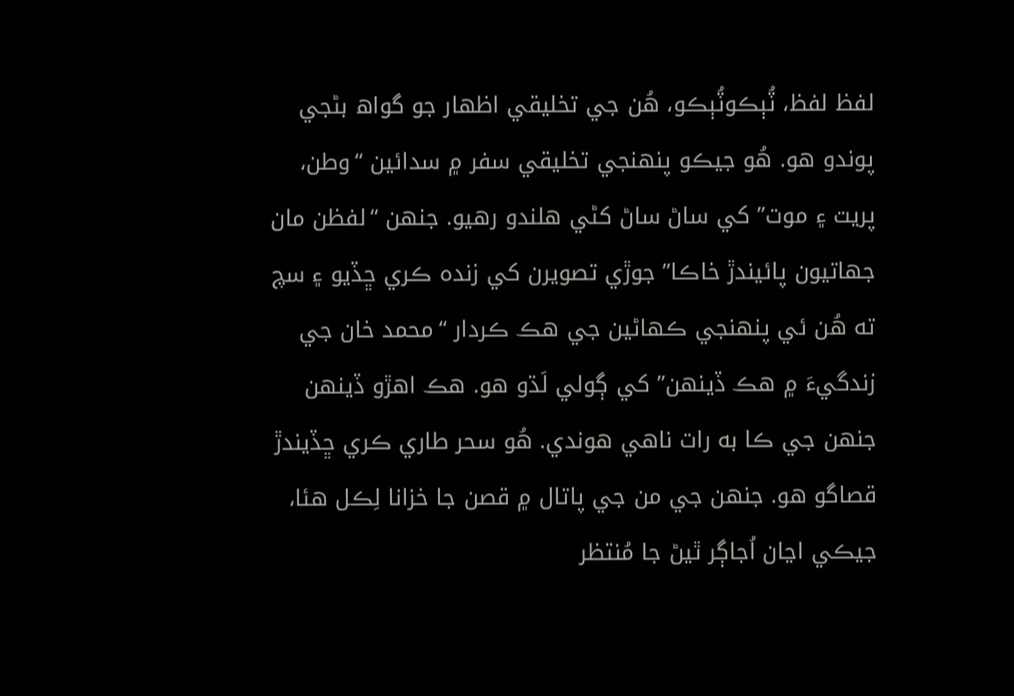لفظ لفظ، ٽُٻڪوٽُٻڪو، هُن جي تخليقي اظھار جو گواھ بڻجي پوندو هو. هُو جيڪو پنھنجي تخليقي سفر ۾ سدائين “وطن، پريت ۽ موت” کي ساڻ ساڻ کڻي هلندو رهيو. جنھن “لفظن مان جهاتيون پائيندڙ خاڪا” جوڙي تصويرن کي زنده ڪري ڇڏيو ۽ سچ ته هُن ئي پنھنجي ڪهاڻين جي هڪ ڪردار “محمد خان جي زندگيءَ ۾ هڪ ڏينھن” کي ڳولي لَڌو هو. هڪ اهڙو ڏينھن جنھن جي ڪا به رات ناهي هوندي. هُو سحر طاري ڪري ڇڏيندڙ قصاگو هو. جنھن جي من جي پاتال ۾ قصن جا خزانا لِڪل هئا، جيڪي اڃان اُجاڳر ٿيڻ جا مُنتظر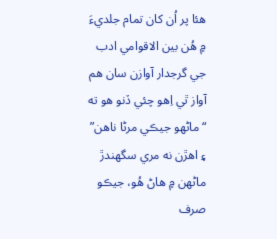هئا پر اُن کان تمام جلديءَ ۾ هُن بين الاقوامي ادب جي گرجدار آوازن سان هم آواز ٿي اِهو چئي ڏنو هو ته “ماڻهو جيڪي مرڻا ناهن” ۽ اهڙن نه مري سگهندڙ ماڻهن ۾ هاڻ هُو، جيڪو صرف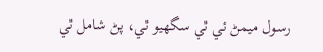رسول ميمڻ ئي ٿي سگهيو ٿي، پڻ شامل ٿي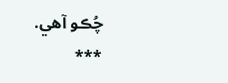چُڪو آهي.
***